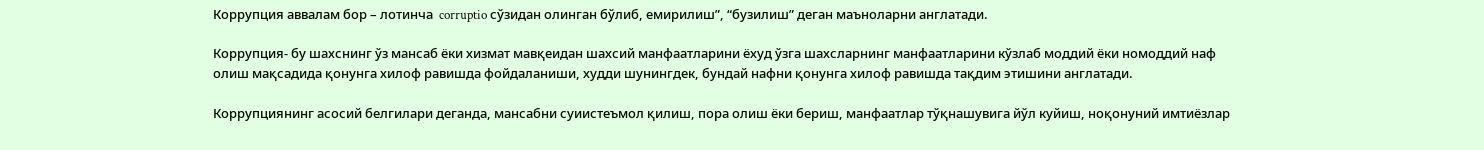Коррупция аввалам бор – лотинча  corruptio сўзидан олинган бўлиб, емирилиш”, “бузилиш” деган маъноларни англатади.

Коррупция- бу шахснинг ўз мансаб ёки хизмат мавқеидан шахсий манфаатларини ёхуд ўзга шахсларнинг манфаатларини кўзлаб моддий ёки номоддий наф олиш мақсадида қонунга хилоф равишда фойдаланиши, худди шунингдек, бундай нафни қонунга хилоф равишда тақдим этишини англатади.

Коррупциянинг асосий белгилари деганда, мансабни суиистеъмол қилиш, пора олиш ёки бериш, манфаатлар тўқнашувига йўл куйиш, ноқонуний имтиёзлар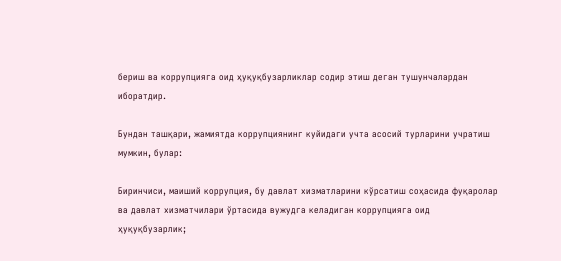бериш ва коррупцияга оид ҳуқуқбузарликлар содир этиш деган тушунчалардан иборатдир.

Бундан ташқари, жамиятда коррупциянинг куйидаги учта асосий турларини учратиш мумкин, булар:

Биринчиси, маиший коррупция, бу давлат хизматларини кўрсатиш соҳасида фуқаролар ва давлат хизматчилари ўртасида вужудга келадиган коррупцияга оид ҳуқуқбузарлик;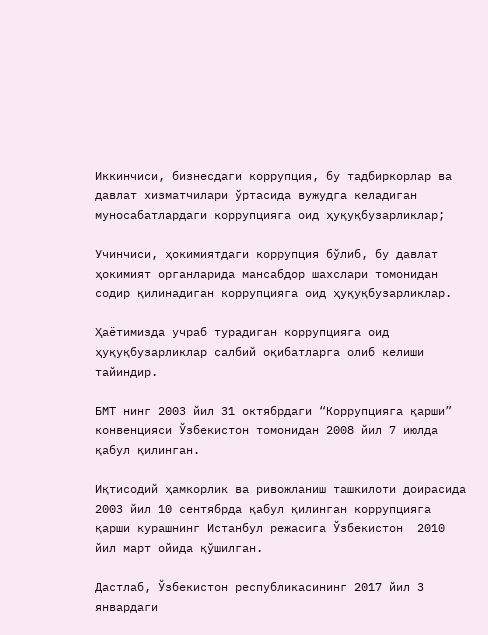Иккинчиси, бизнесдаги коррупция, бу тадбиркорлар ва давлат хизматчилари ўртасида вужудга келадиган муносабатлардаги коррупцияга оид ҳуқуқбузарликлар;

Учинчиси, ҳокимиятдаги коррупция бўлиб, бу давлат ҳокимият органларида мансабдор шахслари томонидан содир қилинадиган коррупцияга оид ҳуқуқбузарликлар.

Ҳаётимизда учраб турадиган коррупцияга оид ҳуқуқбузарликлар салбий оқибатларга олиб келиши тайиндир.

БМТ нинг 2003 йил 31 октябрдаги “Коррупцияга қарши” конвенцияси Ўзбекистон томонидан 2008 йил 7 июлда қабул қилинган.

Иқтисодий ҳамкорлик ва ривожланиш ташкилоти доирасида 2003 йил 10 сентябрда қабул қилинган коррупцияга қарши курашнинг Истанбул режасига Ўзбекистон  2010 йил март ойида қўшилган.

Дастлаб, Ўзбекистон республикасининг 2017 йил 3 январдаги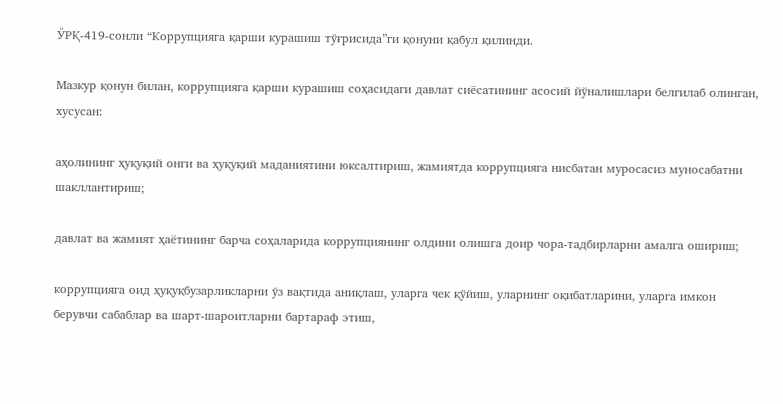ЎРҚ-419-сонли “Коррупцияга қарши курашиш тўғрисида”ги қонуни қабул қилинди.

Мазкур қонун билан, коррупцияга қарши курашиш соҳасидаги давлат сиёсатининг асосий йўналишлари белгилаб олинган, хусусан:

аҳолининг ҳуқуқий онги ва ҳуқуқий маданиятини юксалтириш, жамиятда коррупцияга нисбатан муросасиз муносабатни шакллантириш;

давлат ва жамият ҳаётининг барча соҳаларида коррупциянинг олдини олишга доир чора-тадбирларни амалга ошириш;

коррупцияга оид ҳуқуқбузарликларни ўз вақтида аниқлаш, уларга чек қўйиш, уларнинг оқибатларини, уларга имкон берувчи сабаблар ва шарт-шароитларни бартараф этиш,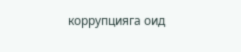коррупцияга оид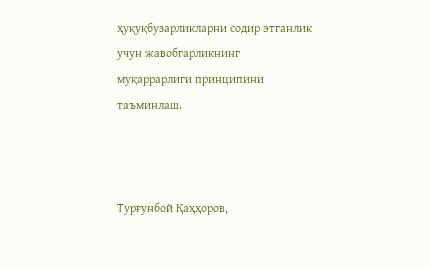ҳуқуқбузарликларни содир этганлик учун жавобгарликнинг муқаррарлиги принципини таъминлаш.



Турғунбой Қаҳҳоров,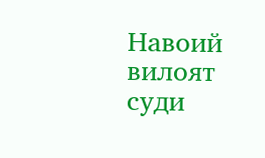Навоий вилоят суди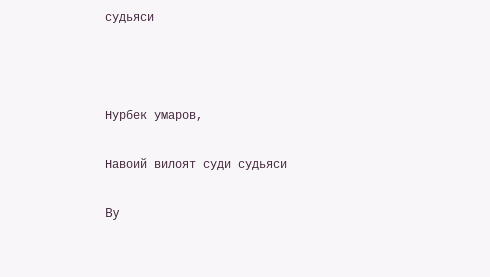судьяси



Нурбек умаров,

Навоий вилоят суди судьяси

By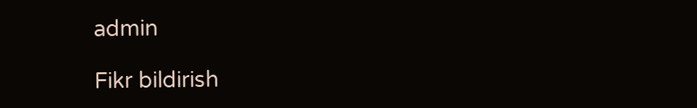admin

Fikr bildirish